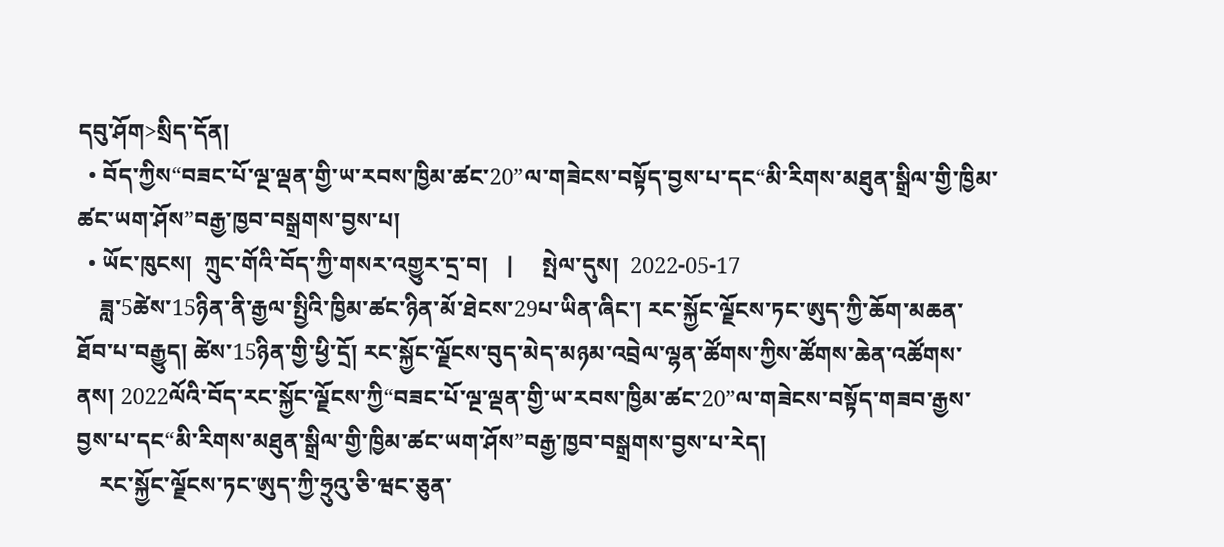དབུ་ཤོག>སྲིད་དོན།
  • བོད་ཀྱིས“བཟང་པོ་ལྔ་ལྡན་གྱི་ཡ་རབས་ཁྱིམ་ཚང་20”ལ་གཟེངས་བསྟོད་བྱས་པ་དང“མི་རིགས་མཐུན་སྒྲིལ་གྱི་ཁྱིམ་ཚང་ཡག་ཤོས”བརྒྱ་ཁྱབ་བསྒྲགས་བྱས་པ།
  • ཡོང་ཁུངས།  ཀྲུང་གོའི་བོད་ཀྱི་གསར་འགྱུར་དྲ་བ།   |     སྤེལ་དུས།  2022-05-17
    ཟླ་5ཚེས་15ཉིན་ནི་རྒྱལ་སྤྱིའི་ཁྱིམ་ཚང་ཉིན་མོ་ཐེངས་29པ་ཡིན་ཞིང་། རང་སྐྱོང་ལྗོངས་ཏང་ཨུད་ཀྱི་ཆོག་མཆན་ཐོབ་པ་བརྒྱུད། ཚེས་15ཉིན་གྱི་ཕྱི་དྲོ། རང་སྐྱོང་ལྗོངས་བུད་མེད་མཉམ་འབྲེལ་ལྷན་ཚོགས་ཀྱིས་ཚོགས་ཆེན་འཚོགས་ནས། 2022ལོའི་བོད་རང་སྐྱོང་ལྗོངས་ཀྱི“བཟང་པོ་ལྔ་ལྡན་གྱི་ཡ་རབས་ཁྱིམ་ཚང་20”ལ་གཟེངས་བསྟོད་གཟབ་རྒྱས་བྱས་པ་དང“མི་རིགས་མཐུན་སྒྲིལ་གྱི་ཁྱིམ་ཚང་ཡག་ཤོས”བརྒྱ་ཁྱབ་བསྒྲགས་བྱས་པ་རེད།
    རང་སྐྱོང་ལྗོངས་ཏང་ཨུད་ཀྱི་ཧྲུའུ་ཅི་ཝང་ཅུན་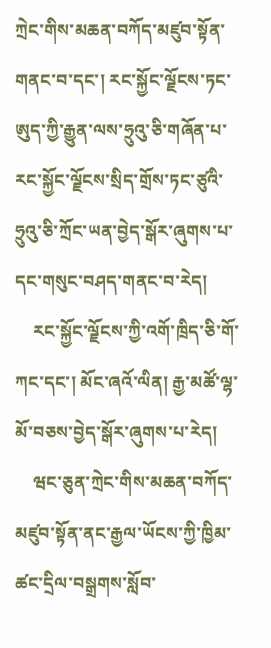ཀྲེང་གིས་མཆན་བཀོད་མཛུབ་སྟོན་གནང་བ་དང་། རང་སྐྱོང་ལྗོངས་ཏང་ཨུད་ཀྱི་རྒྱུན་ལས་ཧྲུའུ་ཅི་གཞོན་པ་རང་སྐྱོང་ལྗོངས་སྲིད་གྲོས་ཏང་ཙུའི་ཧྲུའུ་ཅི་ཀྲོང་ཡན་བྱེད་སྒོར་ཞུགས་པ་དང་གསུང་བཤད་གནང་བ་རེད།
    རང་སྐྱོང་ལྗོངས་ཀྱི་འགོ་ཁྲིད་ཅི་གོ་ཀང་དང་། མོང་ཞའོ་ལིན། རྒྱ་མཚོ་ལྷ་མོ་བཅས་བྱེད་སྒོར་ཞུགས་པ་རེད།
    ཝང་ཅུན་ཀྲེང་གིས་མཆན་བཀོད་མཛུབ་སྟོན་ནང་རྒྱལ་ཡོངས་ཀྱི་ཁྱིམ་ཚང་དྲིལ་བསྒྲགས་སློབ་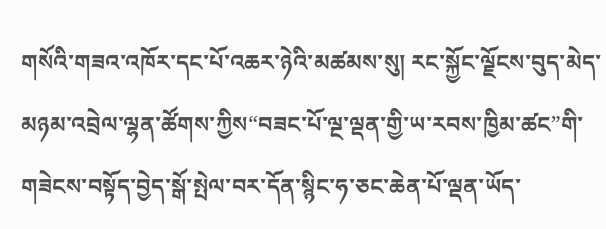གསོའི་གཟའ་འཁོར་དང་པོ་འཆར་ཉེའི་མཚམས་སུ། རང་སྐྱོང་ལྗོངས་བུད་མེད་མཉམ་འབྲེལ་ལྷན་ཚོགས་ཀྱིས“བཟང་པོ་ལྔ་ལྡན་གྱི་ཡ་རབས་ཁྱིམ་ཚང”གི་གཟེངས་བསྟོད་བྱེད་སྒོ་སྤེལ་བར་དོན་སྙིང་ཧ་ཅང་ཆེན་པོ་ལྡན་ཡོད་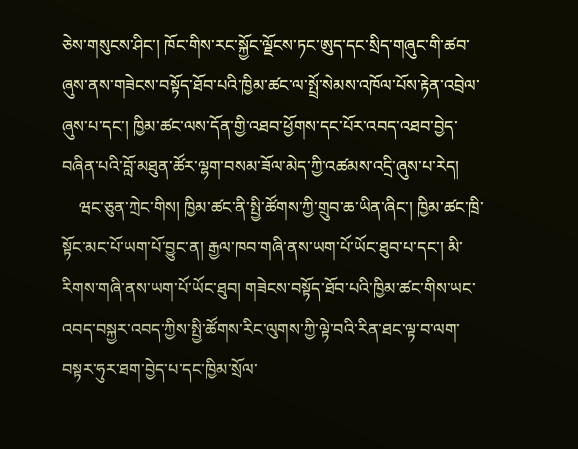ཅེས་གསུངས་ཤིང་། ཁོང་གིས་རང་སྐྱོང་ལྗོངས་ཏང་ཨུད་དང་སྲིད་གཞུང་གི་ཚབ་ཞུས་ནས་གཟེངས་བསྟོད་ཐོབ་པའི་ཁྱིམ་ཚང་ལ་སྤྲོ་སེམས་འཁོལ་པོས་རྟེན་འབྲེལ་ཞུས་པ་དང་། ཁྱིམ་ཚང་ལས་དོན་གྱི་འཐབ་ཕྱོགས་དང་པོར་འབད་འཐབ་བྱེད་བཞིན་པའི་བློ་མཐུན་ཚོར་ལྷག་བསམ་ཟོལ་མེད་ཀྱི་འཚམས་འདྲི་ཞུས་པ་རེད།
    ཝང་ཅུན་ཀྲེང་གིས། ཁྱིམ་ཚང་ནི་སྤྱི་ཚོགས་ཀྱི་གྲུབ་ཆ་ཡིན་ཞིང་། ཁྱིམ་ཚང་ཁྲི་སྟོང་མང་པོ་ཡག་པོ་བྱུང་ན། རྒྱལ་ཁབ་གཞི་ནས་ཡག་པོ་ཡོང་ཐུབ་པ་དང་། མི་རིགས་གཞི་ནས་ཡག་པོ་ཡོང་ཐུབ། གཟེངས་བསྟོད་ཐོབ་པའི་ཁྱིམ་ཚང་གིས་ཡང་འབད་བསྐྱར་འབད་ཀྱིས་སྤྱི་ཚོགས་རིང་ལུགས་ཀྱི་ལྟེ་བའི་རིན་ཐང་ལྟ་བ་ལག་བསྟར་ཧུར་ཐག་བྱེད་པ་དང་ཁྱིམ་སྲོལ་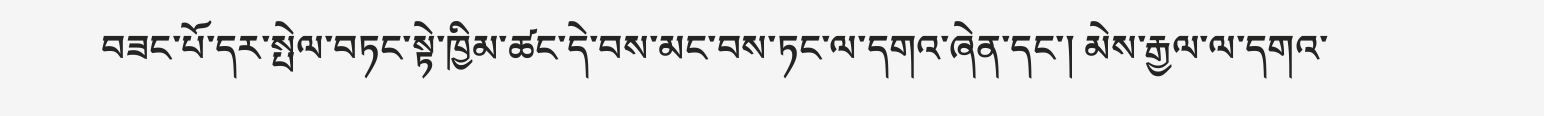བཟང་པོ་དར་སྤེལ་བཏང་སྟེ་ཁྱིམ་ཚང་དེ་བས་མང་བས་ཏང་ལ་དགའ་ཞེན་དང་། མེས་རྒྱལ་ལ་དགའ་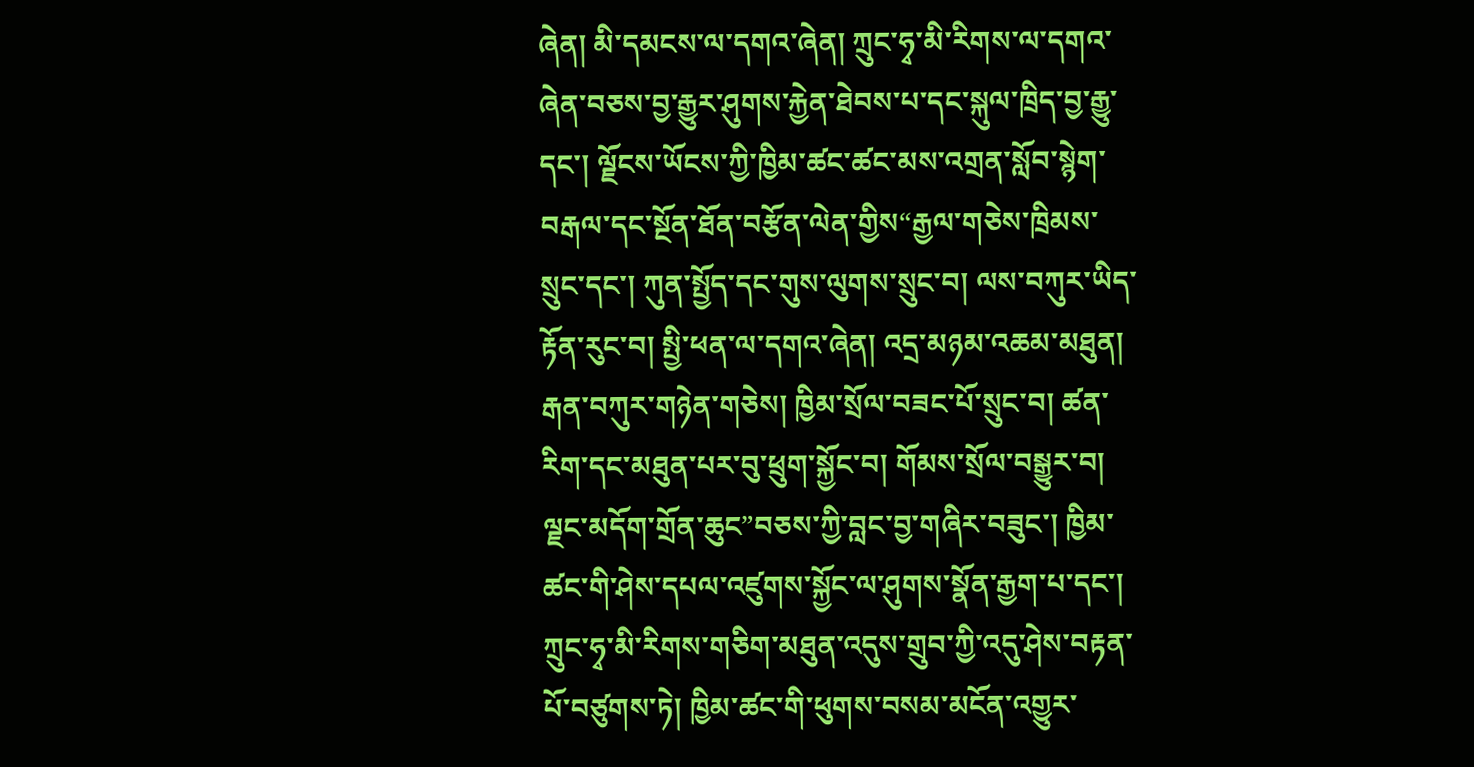ཞེན། མི་དམངས་ལ་དགའ་ཞེན། ཀྲུང་ཧྭ་མི་རིགས་ལ་དགའ་ཞེན་བཅས་བྱ་རྒྱུར་ཤུགས་རྐྱེན་ཐེབས་པ་དང་སྐུལ་ཁྲིད་བྱ་རྒྱུ་དང་། ལྗོངས་ཡོངས་ཀྱི་ཁྱིམ་ཚང་ཚང་མས་འགྲན་སློབ་སྙེག་བརྒལ་དང་སྔོན་ཐོན་བརྩོན་ལེན་གྱིས“རྒྱལ་གཅེས་ཁྲིམས་སྲུང་དང་། ཀུན་སྤྱོད་དང་གུས་ལུགས་སྲུང་བ། ལས་བཀུར་ཡིད་རྟོན་རུང་བ། སྤྱི་ཕན་ལ་དགའ་ཞེན། འདྲ་མཉམ་འཆམ་མཐུན། རྒན་བཀུར་གཉེན་གཅེས། ཁྱིམ་སྲོལ་བཟང་པོ་སྲུང་བ། ཚན་རིག་དང་མཐུན་པར་བུ་ཕྲུག་སྐྱོང་བ། གོམས་སྲོལ་བསྒྱུར་བ། ལྗང་མདོག་གྲོན་ཆུང”བཅས་ཀྱི་བླང་བྱ་གཞིར་བཟུང་། ཁྱིམ་ཚང་གི་ཤེས་དཔལ་འཛུགས་སྐྱོང་ལ་ཤུགས་སྣོན་རྒྱག་པ་དང་། ཀྲུང་ཧྭ་མི་རིགས་གཅིག་མཐུན་འདུས་གྲུབ་ཀྱི་འདུ་ཤེས་བརྟན་པོ་བཙུགས་ཏེ། ཁྱིམ་ཚང་གི་ཕུགས་བསམ་མངོན་འགྱུར་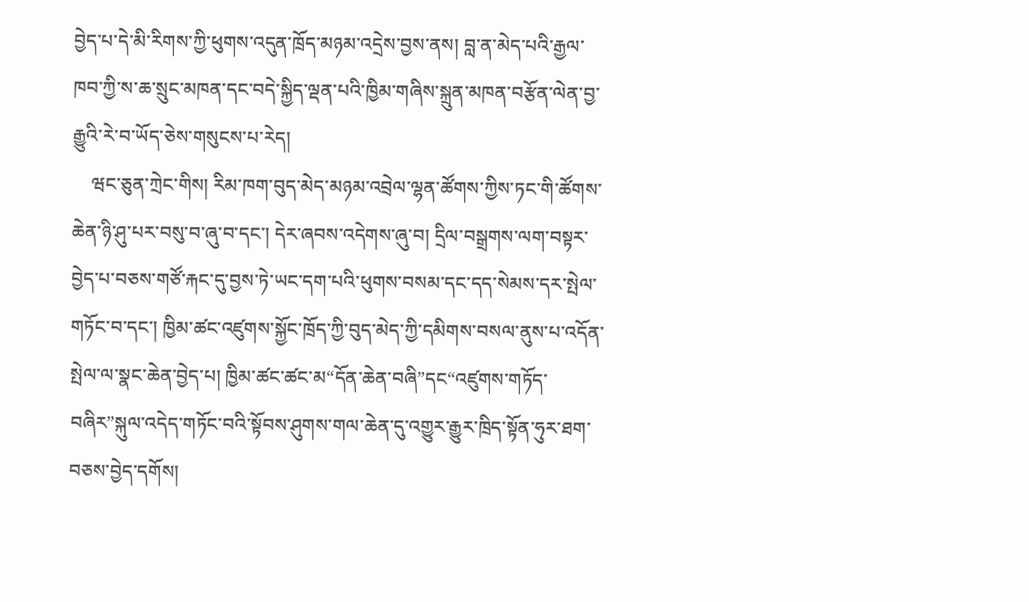བྱེད་པ་དེ་མི་རིགས་ཀྱི་ཕུགས་འདུན་ཁྲོད་མཉམ་འདྲེས་བྱས་ནས། བླ་ན་མེད་པའི་རྒྱལ་ཁབ་ཀྱི་ས་ཆ་སྲུང་མཁན་དང་བདེ་སྐྱིད་ལྡན་པའི་ཁྱིམ་གཞིས་སྐྲུན་མཁན་བརྩོན་ལེན་བྱ་རྒྱུའི་རེ་བ་ཡོད་ཅེས་གསུངས་པ་རེད།
    ཝང་ཅུན་ཀྲེང་གིས། རིམ་ཁག་བུད་མེད་མཉམ་འབྲེལ་ལྷན་ཚོགས་ཀྱིས་ཏང་གི་ཚོགས་ཆེན་ཉི་ཤུ་པར་བསུ་བ་ཞུ་བ་དང་། དེར་ཞབས་འདེགས་ཞུ་བ། དྲིལ་བསྒྲགས་ལག་བསྟར་བྱེད་པ་བཅས་གཙོ་རྐང་དུ་བྱས་ཏེ་ཡང་དག་པའི་ཕུགས་བསམ་དང་དད་སེམས་དར་སྤེལ་གཏོང་བ་དང་། ཁྱིམ་ཚང་འཛུགས་སྐྱོང་ཁྲོད་ཀྱི་བུད་མེད་ཀྱི་དམིགས་བསལ་ནུས་པ་འདོན་སྤེལ་ལ་སྣང་ཆེན་བྱེད་པ། ཁྱིམ་ཚང་ཚང་མ“དོན་ཆེན་བཞི”དང“འཛུགས་གཏོད་བཞིར”སྐུལ་འདེད་གཏོང་བའི་སྟོབས་ཤུགས་གལ་ཆེན་དུ་འགྱུར་རྒྱུར་ཁྲིད་སྟོན་ཧུར་ཐག་བཅས་བྱེད་དགོས།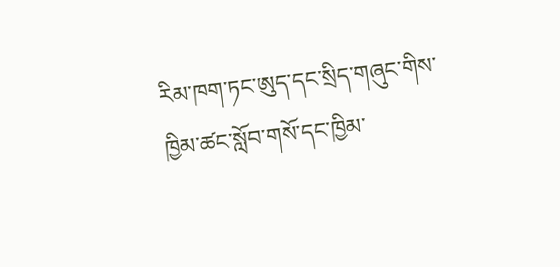རིམ་ཁག་ཏང་ཨུད་དང་སྲིད་གཞུང་གིས་ཁྱིམ་ཚང་སློབ་གསོ་དང་ཁྱིམ་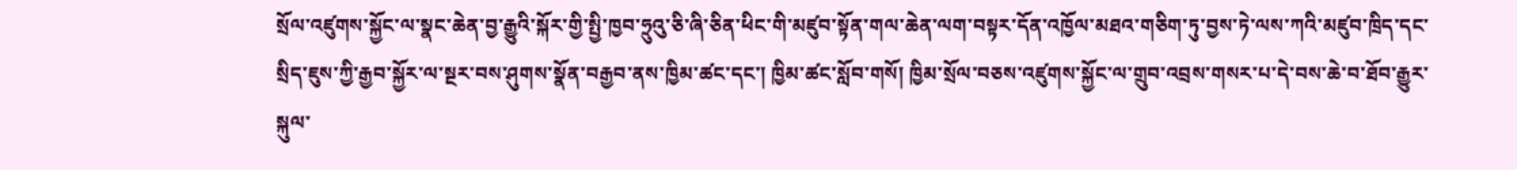སྲོལ་འཛུགས་སྐྱོང་ལ་སྣང་ཆེན་བྱ་རྒྱུའི་སྐོར་གྱི་སྤྱི་ཁྱབ་ཧྲུའུ་ཅི་ཞི་ཅིན་ཕིང་གི་མཛུབ་སྟོན་གལ་ཆེན་ལག་བསྟར་དོན་འཁྱོལ་མཐའ་གཅིག་ཏུ་བྱས་ཏེ་ལས་ཀའི་མཛུབ་ཁྲིད་དང་སྲིད་ཇུས་ཀྱི་རྒྱབ་སྐྱོར་ལ་སྔར་བས་ཤུགས་སྣོན་བརྒྱབ་ནས་ཁྱིམ་ཚང་དང་། ཁྱིམ་ཚང་སློབ་གསོ། ཁྱིམ་སྲོལ་བཅས་འཛུགས་སྐྱོང་ལ་གྲུབ་འབྲས་གསར་པ་དེ་བས་ཆེ་བ་ཐོབ་རྒྱུར་སྐུལ་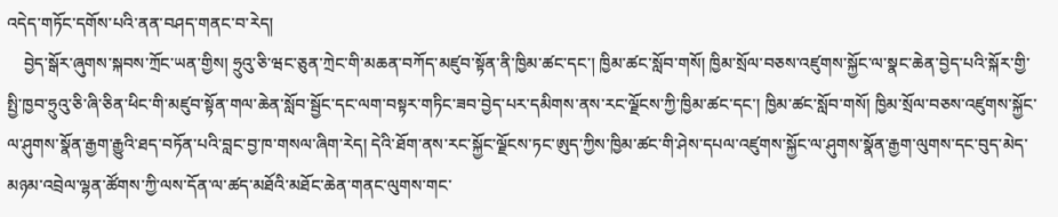འདེད་གཏོང་དགོས་པའི་ནན་བཤད་གནང་བ་རེད།
    བྱེད་སྒོར་ཞུགས་སྐབས་ཀྲོང་ཡན་གྱིས། ཧྲུའུ་ཅི་ཝང་ཅུན་ཀྲེང་གི་མཆན་བཀོད་མཛུབ་སྟོན་ནི་ཁྱིམ་ཚང་དང་། ཁྱིམ་ཚང་སློབ་གསོ། ཁྱིམ་སྲོལ་བཅས་འཛུགས་སྐྱོང་ལ་སྣང་ཆེན་བྱེད་པའི་སྐོར་གྱི་སྤྱི་ཁྱབ་ཧྲུའུ་ཅི་ཞི་ཅིན་ཕིང་གི་མཛུབ་སྟོན་གལ་ཆེན་སློབ་སྦྱོང་དང་ལག་བསྟར་གཏིང་ཟབ་བྱེད་པར་དམིགས་ནས་རང་ལྗོངས་ཀྱི་ཁྱིམ་ཚང་དང་། ཁྱིམ་ཚང་སློབ་གསོ། ཁྱིམ་སྲོལ་བཅས་འཛུགས་སྐྱོང་ལ་ཤུགས་སྣོན་རྒྱག་རྒྱུའི་ཐད་བཏོན་པའི་བླང་བྱ་ཁ་གསལ་ཞིག་རེད། དེའི་ཐོག་ནས་རང་སྐྱོང་ལྗོངས་ཏང་ཨུད་ཀྱིས་ཁྱིམ་ཚང་གི་ཤེས་དཔལ་འཛུགས་སྐྱོང་ལ་ཤུགས་སྣོན་རྒྱག་ལུགས་དང་བུད་མེད་མཉམ་འབྲེལ་ལྷན་ཚོགས་ཀྱི་ལས་དོན་ལ་ཚད་མཐོའི་མཐོང་ཆེན་གནང་ལུགས་གང་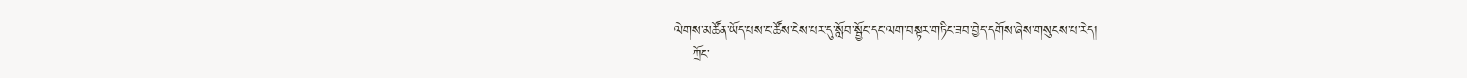ལེགས་མཚོན་ཡོད་པས་ང་ཚོས་ངེས་པར་དུ་སློབ་སྦྱོང་དང་ལག་བསྟར་གཏིང་ཟབ་བྱེད་དགོས་ཞེས་གསུངས་པ་རེད།
    ཀྲོང་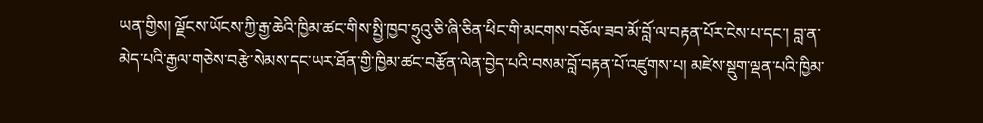ཡན་གྱིས། ལྗོངས་ཡོངས་ཀྱི་རྒྱ་ཆེའི་ཁྱིམ་ཚང་གིས་སྤྱི་ཁྱབ་ཧྲུའུ་ཅི་ཞི་ཅིན་ཕིང་གི་མངགས་བཅོལ་ཟབ་མོ་བློ་ལ་བརྟན་པོར་ངེས་པ་དང་། བླ་ན་མེད་པའི་རྒྱལ་གཅེས་བརྩེ་སེམས་དང་ཡར་ཐོན་གྱི་ཁྱིམ་ཚང་བརྩོན་ལེན་བྱེད་པའི་བསམ་བློ་བརྟན་པོ་འཛུགས་པ། མཛེས་སྡུག་ལྡན་པའི་ཁྱིམ་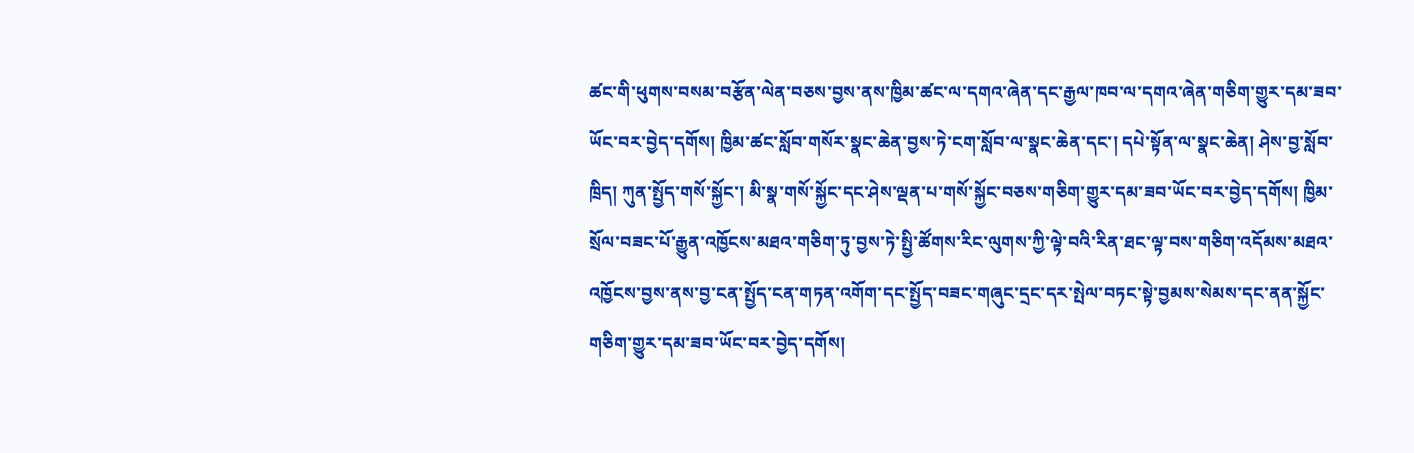ཚང་གི་ཕུགས་བསམ་བརྩོན་ལེན་བཅས་བྱས་ནས་ཁྱིམ་ཚང་ལ་དགའ་ཞེན་དང་རྒྱལ་ཁབ་ལ་དགའ་ཞེན་གཅིག་གྱུར་དམ་ཟབ་ཡོང་བར་བྱེད་དགོས། ཁྱིམ་ཚང་སློབ་གསོར་སྣང་ཆེན་བྱས་ཏེ་ངག་སློབ་ལ་སྣང་ཆེན་དང་། དཔེ་སྟོན་ལ་སྣང་ཆེན། ཤེས་བྱ་སློབ་ཁྲིད། ཀུན་སྤྱོད་གསོ་སྐྱོང་། མི་སྣ་གསོ་སྐྱོང་དང་ཤེས་ལྡན་པ་གསོ་སྐྱོང་བཅས་གཅིག་གྱུར་དམ་ཟབ་ཡོང་བར་བྱེད་དགོས། ཁྱིམ་སྲོལ་བཟང་པོ་རྒྱུན་འཁྱོངས་མཐའ་གཅིག་ཏུ་བྱས་ཏེ་སྤྱི་ཚོགས་རིང་ལུགས་ཀྱི་ལྟེ་བའི་རིན་ཐང་ལྟ་བས་གཅིག་འདོམས་མཐའ་འཁྱོངས་བྱས་ནས་བྱ་ངན་སྤྱོད་ངན་གཏན་འགོག་དང་སྤྱོད་བཟང་གཞུང་དྲང་དར་སྤེལ་བཏང་སྟེ་བྱམས་སེམས་དང་ནན་སྐྱོང་གཅིག་གྱུར་དམ་ཟབ་ཡོང་བར་བྱེད་དགོས།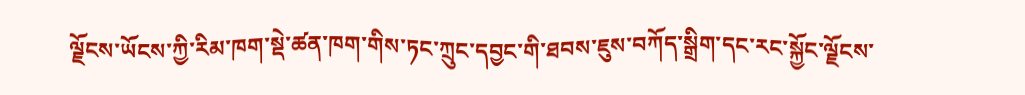ལྗོངས་ཡོངས་ཀྱི་རིམ་ཁག་སྡེ་ཚན་ཁག་གིས་ཏང་ཀྲུང་དབྱང་གི་ཐབས་ཇུས་བཀོད་སྒྲིག་དང་རང་སྐྱོང་ལྗོངས་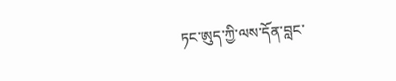ཏང་ཨུད་ཀྱི་ལས་དོན་བླང་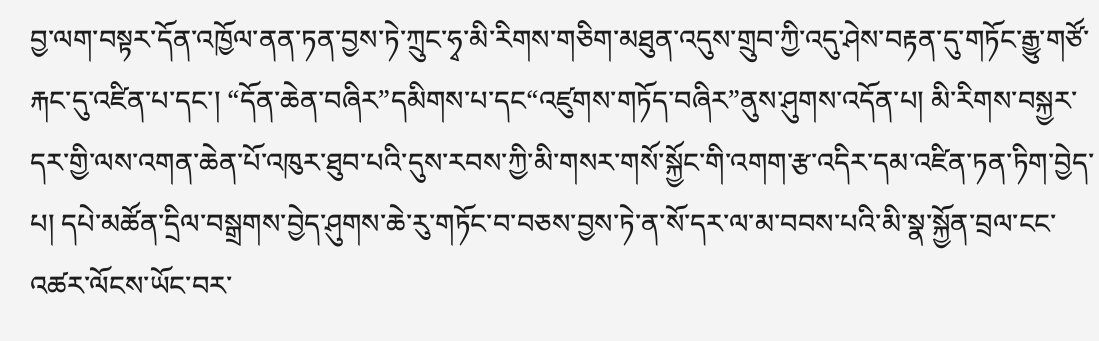བྱ་ལག་བསྟར་དོན་འཁྱོལ་ནན་ཏན་བྱས་ཏེ་ཀྲུང་ཧྭ་མི་རིགས་གཅིག་མཐུན་འདུས་གྲུབ་ཀྱི་འདུ་ཤེས་བརྟན་དུ་གཏོང་རྒྱུ་གཙོ་རྐང་དུ་འཛིན་པ་དང་། “དོན་ཆེན་བཞིར”དམིགས་པ་དང“འཛུགས་གཏོད་བཞིར”ནུས་ཤུགས་འདོན་པ། མི་རིགས་བསྐྱར་དར་གྱི་ལས་འགན་ཆེན་པོ་འཁུར་ཐུབ་པའི་དུས་རབས་ཀྱི་མི་གསར་གསོ་སྐྱོང་གི་འགག་རྩ་འདིར་དམ་འཛིན་ཏན་ཏིག་བྱེད་པ། དཔེ་མཚོན་དྲིལ་བསྒྲགས་བྱེད་ཤུགས་ཆེ་རུ་གཏོང་བ་བཅས་བྱས་ཏེ་ན་སོ་དར་ལ་མ་བབས་པའི་མི་སྣ་སྐྱོན་བྲལ་ངང་འཚར་ལོངས་ཡོང་བར་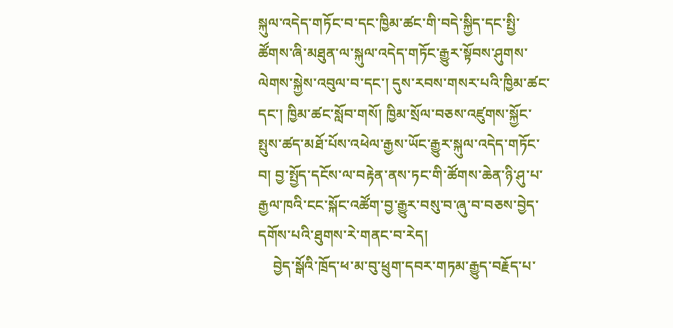སྐུལ་འདེད་གཏོང་བ་དང་ཁྱིམ་ཚང་གི་བདེ་སྐྱིད་དང་སྤྱི་ཚོགས་ཞི་མཐུན་ལ་སྐུལ་འདེད་གཏོང་རྒྱུར་སྟོབས་ཤུགས་ལེགས་སྐྱེས་འབུལ་བ་དང་། དུས་རབས་གསར་པའི་ཁྱིམ་ཚང་དང་། ཁྱིམ་ཚང་སློབ་གསོ། ཁྱིམ་སྲོལ་བཅས་འཛུགས་སྐྱོང་སྤུས་ཚད་མཐོ་པོས་འཕེལ་རྒྱས་ཡོང་རྒྱུར་སྐུལ་འདེད་གཏོང་བ། བྱ་སྤྱོད་དངོས་ལ་བརྟེན་ནས་ཏང་གི་ཚོགས་ཆེན་ཉི་ཤུ་པ་རྒྱལ་ཁའི་ངང་སྐོང་འཚོག་བྱ་རྒྱུར་བསུ་བ་ཞུ་བ་བཅས་བྱེད་དགོས་པའི་ཐུགས་རེ་གནང་བ་རེད།
    བྱེད་སྒོའི་ཁྲོད་ཕ་མ་བུ་ཕྲུག་དབར་གཏམ་རྒྱུད་བརྗོད་པ་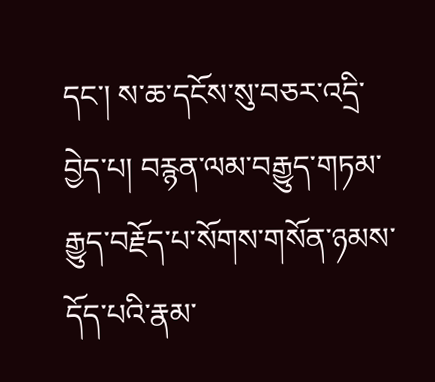དང་། ས་ཆ་དངོས་སུ་བཅར་འདྲི་བྱེད་པ། བརྙན་ལམ་བརྒྱུད་གཏམ་རྒྱུད་བརྗོད་པ་སོགས་གསོན་ཉམས་དོད་པའི་རྣམ་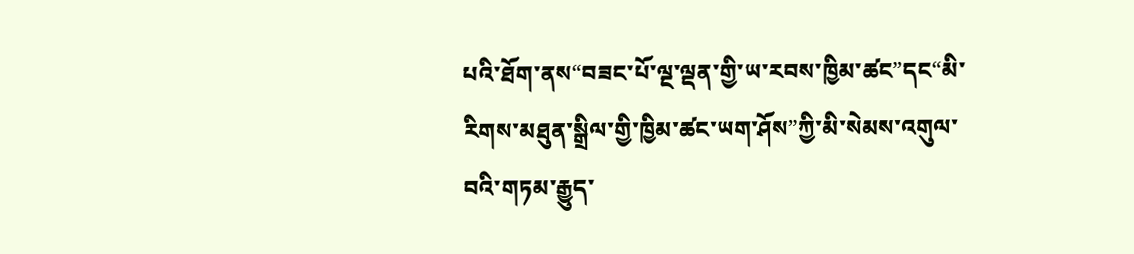པའི་ཐོག་ནས“བཟང་པོ་ལྔ་ལྡན་གྱི་ཡ་རབས་ཁྱིམ་ཚང”དང“མི་རིགས་མཐུན་སྒྲིལ་གྱི་ཁྱིམ་ཚང་ཡག་ཤོས”ཀྱི་མི་སེམས་འགུལ་བའི་གཏམ་རྒྱུད་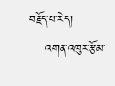བརྗོད་པ་རེད།
    འགན་འཁུར་རྩོམ་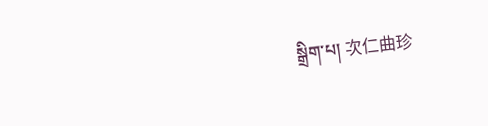སྒྲིག་པ། 次仁曲珍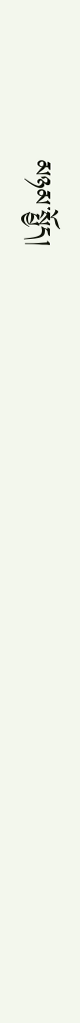མཉམ་སྤྱོད།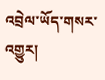འབྲེལ་ཡོད་གསར་འགྱུར།